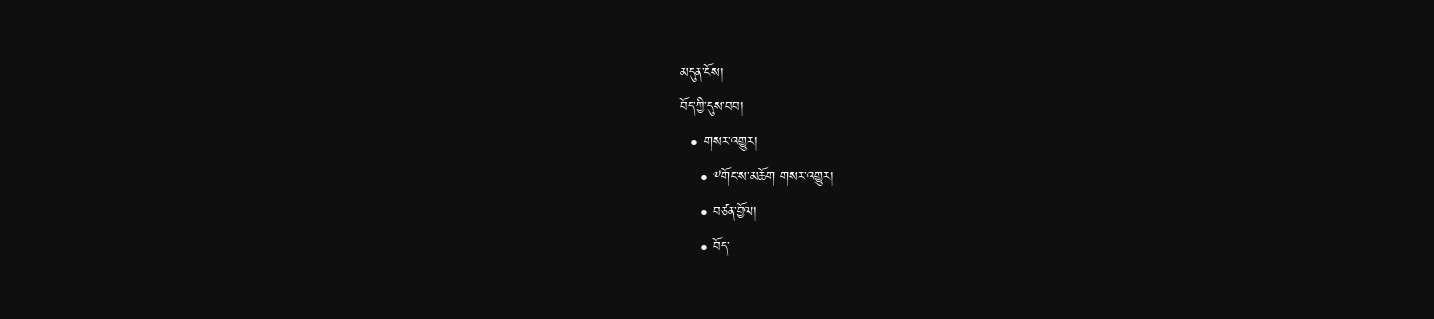མདུན་ངོས།
བོད་ཀྱི་དུས་བབ།
  • གསར་འགྱུར།
    • ༸གོང་ས་མཆོག གསར་འགྱུར།
    • བཙན་བྱོལ།
    • བོད་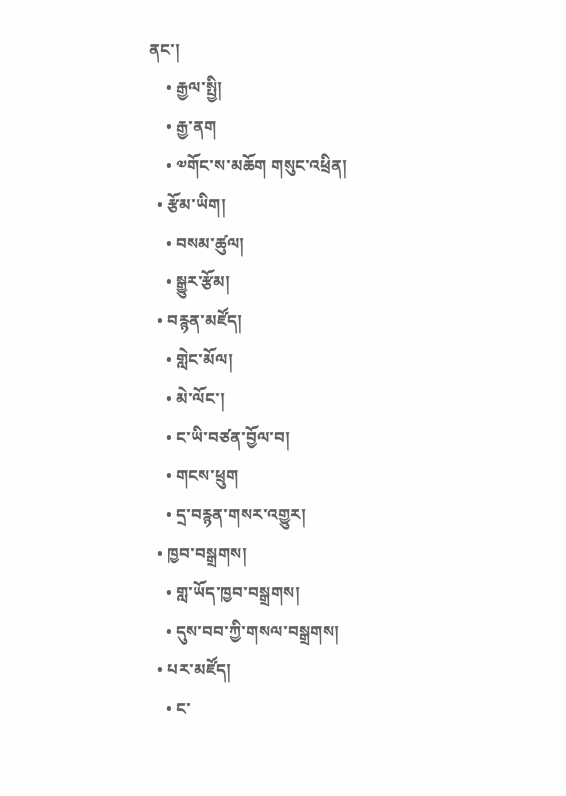ནང་།
    • རྒྱལ་སྤྱི།
    • རྒྱ་ནག
    • ༧གོང་ས་མཆོག གསུང་འཕྲིན།
  • རྩོམ་ཡིག།
    • བསམ་ཚུལ།
    • སྒྱུར་རྩོམ།
  • བརྙན་མཛོད།
    • གླེང་མོལ།
    • མེ་ལོང་།
    • ང་ཡི་བཙན་བྱོལ་བ།
    • གངས་ཕྲུག
    • དྲ་བརྙན་གསར་འགྱུར།
  • ཁྱབ་བསྒྲགས།
    • གླ་ཡོད་ཁྱབ་བསྒྲགས།
    • དུས་བབ་ཀྱི་གསལ་བསྒྲགས།
  • པར་མཛོད།
    • ང་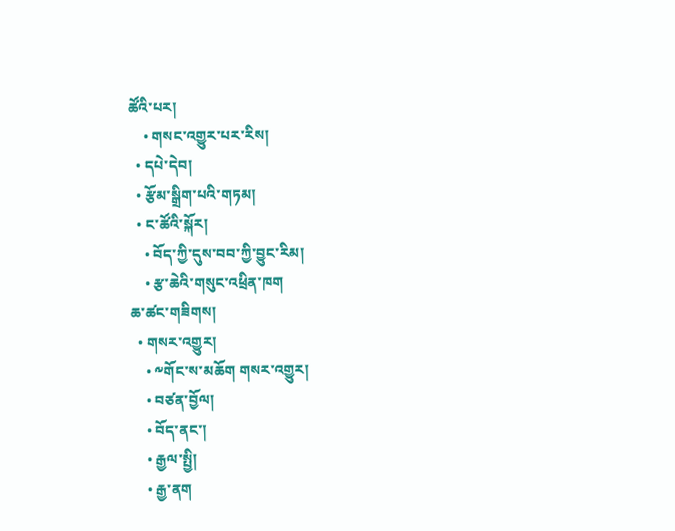ཚོའི་པར།
    • གསང་འགྱུར་པར་རིས།
  • དཔེ་དེབ།
  • རྩོམ་སྒྲིག་པའི་གཏམ།
  • ང་ཚོའི་སྐོར།
    • བོད་ཀྱི་དུས་བབ་ཀྱི་བྱུང་རིམ།
    • རྩ་ཆེའི་གསུང་འཕྲིན་ཁག
ཆ་ཚང་གཟིགས།
  • གསར་འགྱུར།
    • ༸གོང་ས་མཆོག གསར་འགྱུར།
    • བཙན་བྱོལ།
    • བོད་ནང་།
    • རྒྱལ་སྤྱི།
    • རྒྱ་ནག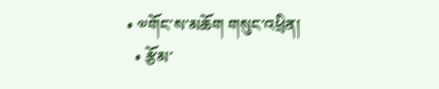• ༧གོང་ས་མཆོག གསུང་འཕྲིན།
  • རྩོམ་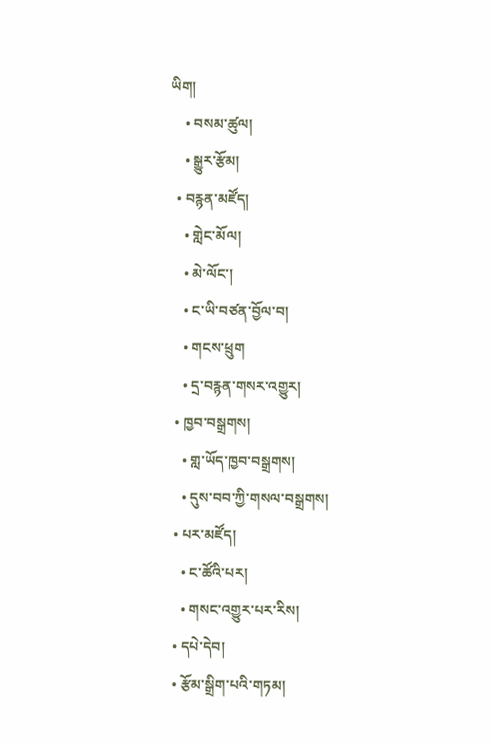ཡིག།
    • བསམ་ཚུལ།
    • སྒྱུར་རྩོམ།
  • བརྙན་མཛོད།
    • གླེང་མོལ།
    • མེ་ལོང་།
    • ང་ཡི་བཙན་བྱོལ་བ།
    • གངས་ཕྲུག
    • དྲ་བརྙན་གསར་འགྱུར།
  • ཁྱབ་བསྒྲགས།
    • གླ་ཡོད་ཁྱབ་བསྒྲགས།
    • དུས་བབ་ཀྱི་གསལ་བསྒྲགས།
  • པར་མཛོད།
    • ང་ཚོའི་པར།
    • གསང་འགྱུར་པར་རིས།
  • དཔེ་དེབ།
  • རྩོམ་སྒྲིག་པའི་གཏམ།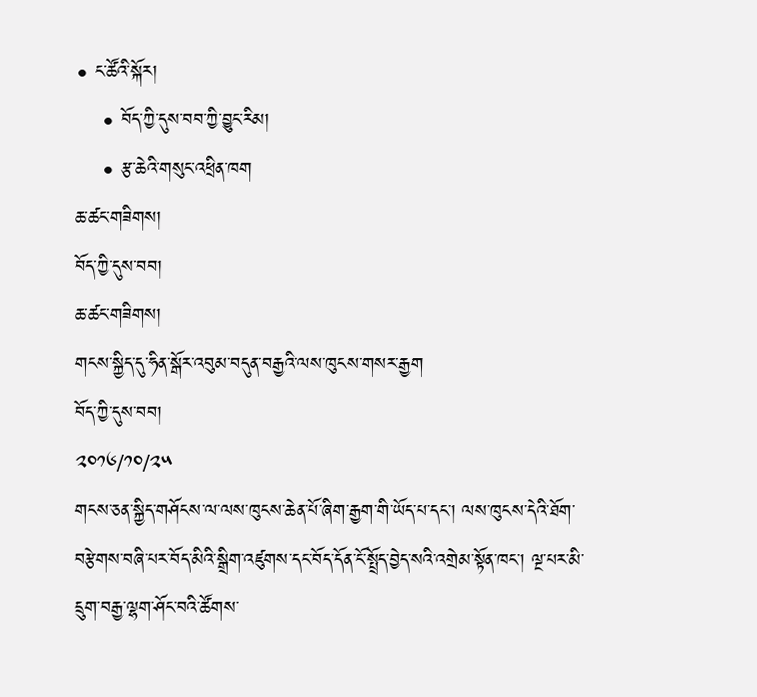• ང་ཚོའི་སྐོར།
    • བོད་ཀྱི་དུས་བབ་ཀྱི་བྱུང་རིམ།
    • རྩ་ཆེའི་གསུང་འཕྲིན་ཁག
ཆ་ཚང་གཟིགས།
བོད་ཀྱི་དུས་བབ།
ཆ་ཚང་གཟིགས།
གངས་སྐྱིད་དུ་ཧིན་སྒོར་འབུམ་བདུན་བརྒྱའི་ལས་ཁུངས་གསར་རྒྱག
བོད་ཀྱི་དུས་བབ།
༢༠༡༦/༡༠/༢༥
གངས་ཅན་སྐྱིད་གཤོངས་ལ་ལས་ཁུངས་ཆེན་པོ་ཞིག་རྒྱག་གི་ཡོད་པ་དང་། ལས་ཁུངས་དེའི་ཐོག་བརྩེགས་བཞི་པར་བོད་མིའི་སྒྲིག་འཛུགས་དང་བོད་དོན་ངོ་སྤྲོད་བྱེད་སའི་འགྲེམ་སྟོན་ཁང་། ལྔ་པར་མི་དྲུག་བརྒྱ་ལྷག་ཤོང་བའི་ཚོགས་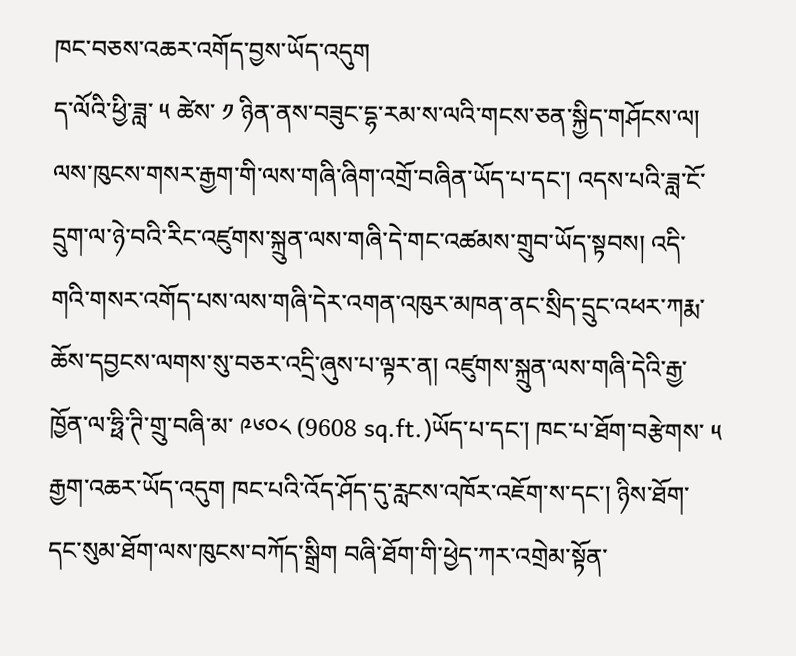ཁང་བཅས་འཆར་འགོད་བྱས་ཡོད་འདུག
ད་ལོའི་ཕྱི་ཟླ་ ༥ ཚེས་ ༡ ཉིན་ནས་བཟུང་དྷ་རམ་ས་ལའི་གངས་ཅན་སྐྱིད་གཤོངས་ལ། ལས་ཁུངས་གསར་རྒྱག་གི་ལས་གཞི་ཞིག་འགྲོ་བཞིན་ཡོད་པ་དང་། འདས་པའི་ཟླ་ངོ་དྲུག་ལ་ཉེ་བའི་རིང་འཛུགས་སྐྲུན་ལས་གཞི་དེ་གང་འཚམས་གྲུབ་ཡོད་སྟབས། འདི་གའི་གསར་འགོད་པས་ལས་གཞི་དེར་འགན་འཁུར་མཁན་ནང་སྲིད་དྲུང་འཕར་ཀརྨ་ཆོས་དབྱངས་ལགས་སུ་བཅར་འདྲི་ཞུས་པ་ལྟར་ན། འཛུགས་སྐྲུན་ལས་གཞི་དེའི་རྒྱ་ཁྱོན་ལ་ཧྥི་ཊི་གྲུ་བཞི་མ་ ༩༦༠༨ (9608 sq.ft.)ཡོད་པ་དང་། ཁང་པ་ཐོག་བརྩེགས་ ༥ རྒྱག་འཆར་ཡོད་འདུག ཁང་པའི་འོད་ཤོད་དུ་རླངས་འཁོར་འཇོག་ས་དང་། ཉིས་ཐོག་དང་སུམ་ཐོག་ལས་ཁུངས་བཀོད་སྒྲིག བཞི་ཐོག་གི་ཕྱེད་ཀར་འགྲེམ་སྟོན་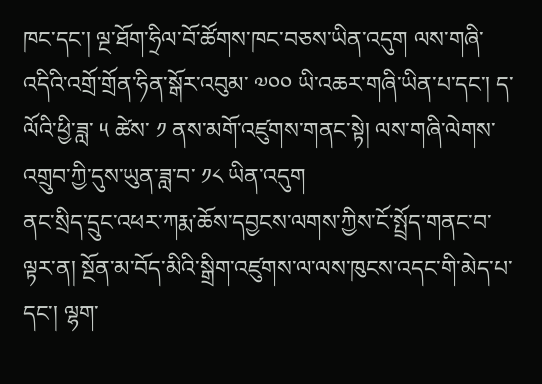ཁང་དང་། ལྔ་ཐོག་ཧྲིལ་བོ་ཚོགས་ཁང་བཅས་ཡིན་འདུག ལས་གཞི་འདིའི་འགྲོ་གྲོན་ཧིན་སྒོར་འབུམ་ ༧༠༠ ཡི་འཆར་གཞི་ཡིན་པ་དང་། ད་ལོའི་ཕྱི་ཟླ་ ༥ ཚེས་ ༡ ནས་མགོ་འཛུགས་གནང་སྟེ། ལས་གཞི་ལེགས་འགྲུབ་ཀྱི་དུས་ཡུན་ཟླ་བ་ ༡༨ ཡིན་འདུག
ནང་སྲིད་དྲུང་འཕར་ཀརྨ་ཆོས་དབྱངས་ལགས་ཀྱིས་ངོ་སྤྲོད་གནང་བ་ལྟར་ན། སྔོན་མ་བོད་མིའི་སྒྲིག་འཛུགས་ལ་ལས་ཁུངས་འདང་གི་མེད་པ་དང་། ལྷག་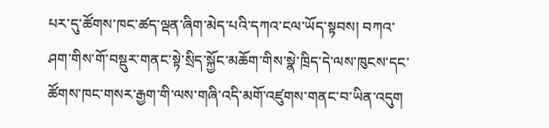པར་དུ་ཚོགས་ཁང་ཚད་ལྡན་ཞིག་མེད་པའི་དཀའ་ངལ་ཡོད་སྟབས། བཀའ་ཤག་གིས་གོ་བསྡུར་གནང་སྟེ་སྲིད་སྐྱོང་མཆོག་གིས་སྣེ་ཁྲིད་དེ་ལས་ཁུངས་དང་ཚོགས་ཁང་གསར་རྒྱག་གི་ལས་གཞི་འདི་མགོ་འཛུགས་གནང་བ་ཡིན་འདུག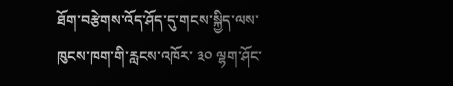ཐོག་བརྩེགས་འོད་ཤོད་དུ་གངས་སྐྱིད་ལས་ཁུངས་ཁག་གི་རླངས་འཁོར་ ༣༠ ལྷག་ཤོང་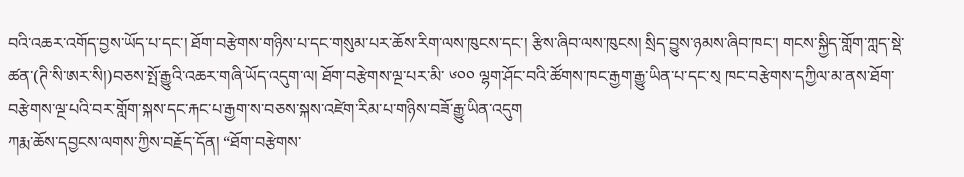བའི་འཆར་འགོད་བྱས་ཡོད་པ་དང་། ཐོག་བརྩེགས་གཉིས་པ་དང་གསུམ་པར་ཆོས་རིག་ལས་ཁུངས་དང་། རྩིས་ཞིབ་ལས་ཁུངས། སྲིད་བྱུས་ཉམས་ཞིབ་ཁང་། གངས་སྐྱིད་གློག་ཀླད་སྡེ་ཚན་(ཊི་སི་ཨར་སི།)བཅས་སྤོ་རྒྱུའི་འཆར་གཞི་ཡོད་འདུག་ལ། ཐོག་བརྩེགས་ལྔ་པར་མི་ ༦༠༠ ལྷག་ཤོང་བའི་ཚོགས་ཁང་རྒྱག་རྒྱུ་ཡིན་པ་དང་ས྄ ཁང་བརྩེགས་དཀྱིལ་མ་ནས་ཐོག་བརྩེགས་ལྔ་པའི་བར་གློག་སྐས་དང་རྐང་པ་རྒྱག་ས་བཅས་སྐས་འཛེག་རིམ་པ་གཉིས་བཟོ་རྒྱུ་ཡིན་འདུག
ཀརྨ་ཆོས་དབྱངས་ལགས་ཀྱིས་བརྗོད་དོན། “ཐོག་བརྩེགས་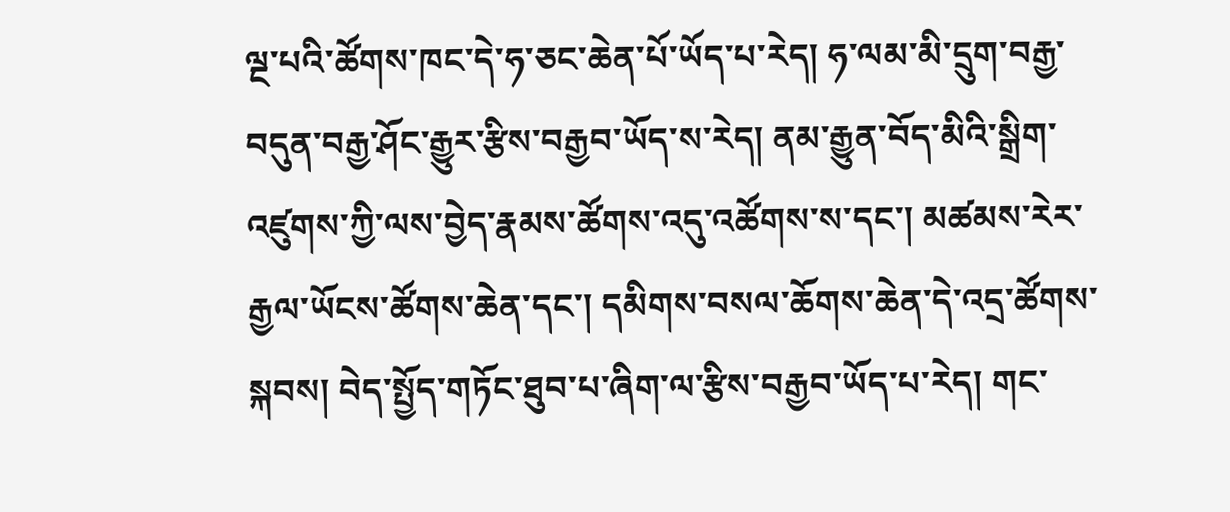ལྔ་པའི་ཚོགས་ཁང་དེ་ཧ་ཅང་ཆེན་པོ་ཡོད་པ་རེད། ཧ་ལམ་མི་དྲུག་བརྒྱ་བདུན་བརྒྱ་ཤོང་རྒྱུར་རྩིས་བརྒྱབ་ཡོད་ས་རེད། ནམ་རྒྱུན་བོད་མིའི་སྒྲིག་འཛུགས་ཀྱི་ལས་བྱེད་རྣམས་ཚོགས་འདུ་འཚོགས་ས་དང་། མཚམས་རེར་རྒྱལ་ཡོངས་ཚོགས་ཆེན་དང་། དམིགས་བསལ་ཆོགས་ཆེན་དེ་འདྲ་ཚོགས་སྐབས། བེད་སྤྱོད་གཏོང་ཐུབ་པ་ཞིག་ལ་རྩིས་བརྒྱབ་ཡོད་པ་རེད། གང་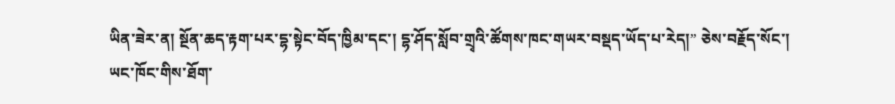ཡིན་ཟེར་ན། སྔོན་ཆད་རྟག་པར་དྷ་སྟེང་བོད་ཁྱིམ་དང་། དྷ་ཤོད་སློབ་གྲྭའི་ཚོགས་ཁང་གཡར་བསྡད་ཡོད་པ་རེད།” ཅེས་བརྗོད་སོང་།
ཡང་ཁོང་གིས་ཐོག་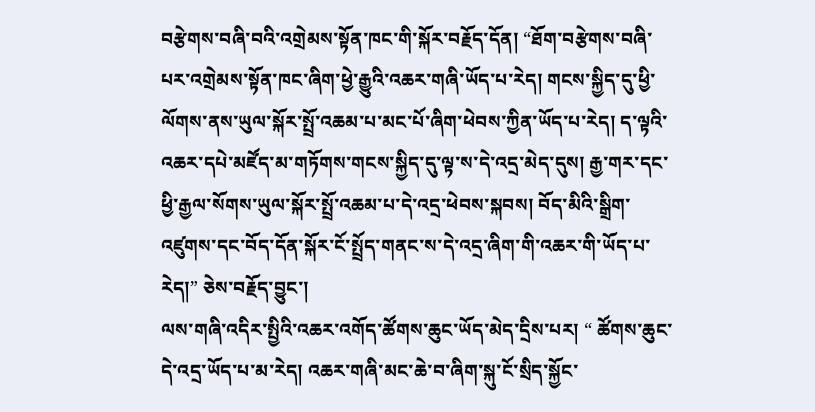བརྩེགས་བཞི་བའི་འགྲེམས་སྟོན་ཁང་གི་སྐོར་བརྗོད་དོན། “ཐོག་བརྩེགས་བཞི་པར་འགྲེམས་སྟོན་ཁང་ཞིག་ཕྱེ་རྒྱུའི་འཆར་གཞི་ཡོད་པ་རེད། གངས་སྐྱིད་དུ་ཕྱི་ལོགས་ནས་ཡུལ་སྐོར་སྤྲོ་འཆམ་པ་མང་པོ་ཞིག་ཕེབས་ཀྱིན་ཡོད་པ་རེད། ད་ལྟའི་འཆར་དཔེ་མཛོད་མ་གཏོགས་གངས་སྐྱིད་དུ་ལྟ་ས་དེ་འདྲ་མེད་དུས། རྒྱ་གར་དང་ཕྱི་རྒྱལ་སོགས་ཡུལ་སྐོར་སྤྲོ་འཆམ་པ་དེ་འདྲ་ཕེབས་སྐབས། བོད་མིའི་སྒྲིག་འཛུགས་དང་བོད་དོན་སྐོར་ངོ་སྤྲོད་གནང་ས་དེ་འདྲ་ཞིག་གི་འཆར་གི་ཡོད་པ་རེད།” ཅེས་བརྗོད་བྱུང་།
ལས་གཞི་འདིར་སྤྱིའི་འཆར་འགོད་ཚོགས་ཆུང་ཡོད་མེད་དྲིས་པར། “ ཚོགས་ཆུང་དེ་འདྲ་ཡོད་པ་མ་རེད། འཆར་གཞི་མང་ཆེ་བ་ཞིག་སྐུ་ངོ་སྲིད་སྐྱོང་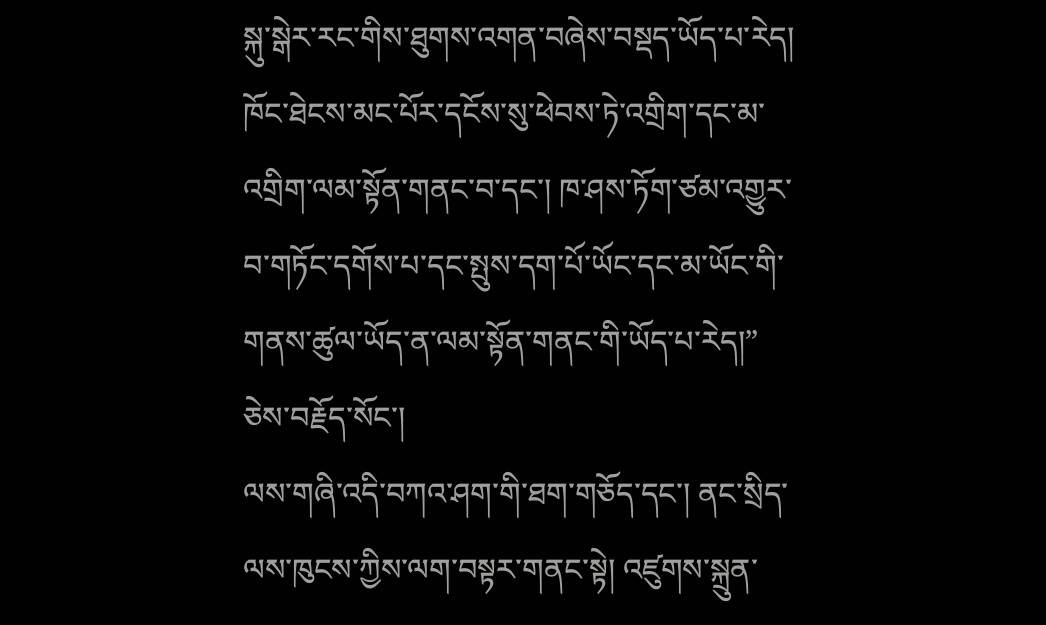སྐུ་སྒེར་རང་གིས་ཐུགས་འགན་བཞེས་བསྡད་ཡོད་པ་རེད། ཁོང་ཐེངས་མང་པོར་དངོས་སུ་ཕེབས་ཏེ་འགྲིག་དང་མ་འགྲིག་ལམ་སྟོན་གནང་བ་དང་། ཁ་ཤས་ཏོག་ཙམ་འགྱུར་བ་གཏོང་དགོས་པ་དང་སྤུས་དག་པོ་ཡོང་དང་མ་ཡོང་གི་གནས་ཚུལ་ཡོད་ན་ལམ་སྟོན་གནང་གི་ཡོད་པ་རེད།” ཅེས་བརྗོད་སོང་།
ལས་གཞི་འདི་བཀའ་ཤག་གི་ཐག་གཅོད་དང་། ནང་སྲིད་ལས་ཁུངས་ཀྱིས་ལག་བསྟར་གནང་སྟེ། འཛུགས་སྐྲུན་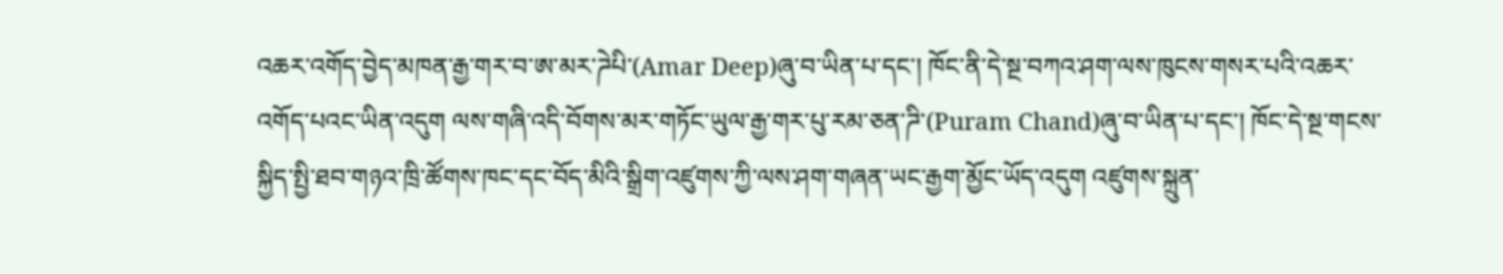འཆར་འགོད་བྱེད་མཁན་རྒྱ་གར་བ་ཨ་མར་ཌེཔི་(Amar Deep)ཞུ་བ་ཡིན་པ་དང་། ཁོང་ནི་དེ་སྔ་བཀའ་ཤག་ལས་ཁུངས་གསར་པའི་འཆར་འགོད་པའང་ཡིན་འདུག ལས་གཞི་འདི་བོགས་མར་གཏོང་ཡུལ་རྒྱ་གར་པུ་རམ་ཅན་ཌི་(Puram Chand)ཞུ་བ་ཡིན་པ་དང་། ཁོང་དེ་སྔ་གངས་སྐྱིད་སྤྱི་ཐབ་གཉའ་ཁྲི་ཚོགས་ཁང་དང་བོད་མིའི་སྒྲིག་འཛུགས་ཀྱི་ལས་ཤག་གཞན་ཡང་རྒྱག་མྱོང་ཡོད་འདུག འཛུགས་སྐྲུན་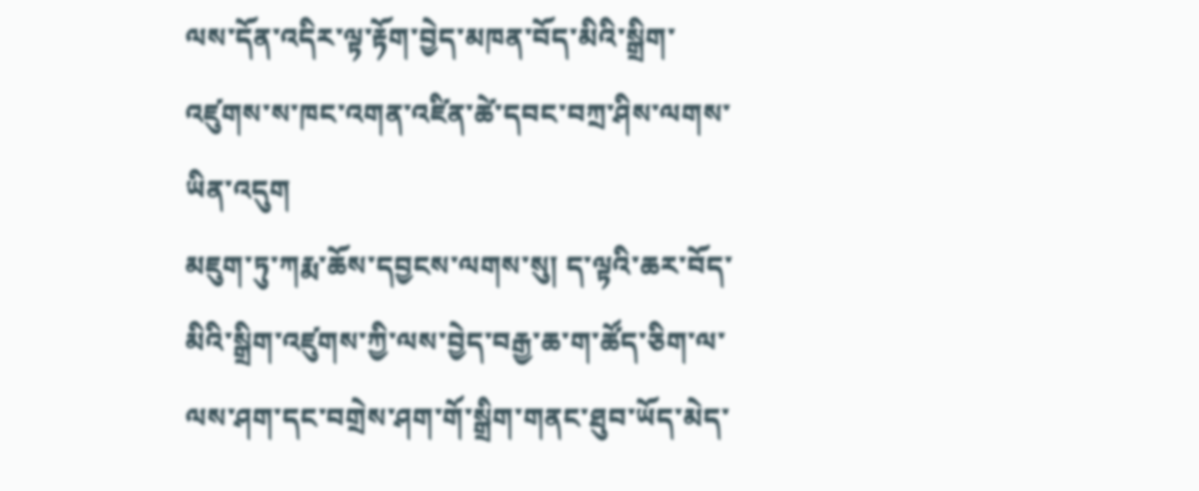ལས་དོན་འདིར་ལྟ་རྟོག་བྱེད་མཁན་བོད་མིའི་སྒྲིག་འཛུགས་ས་ཁང་འགན་འཛིན་ཚེ་དབང་བཀྲ་ཤིས་ལགས་ཡིན་འདུག
མཇུག་ཏུ་ཀརྨ་ཆོས་དབྱངས་ལགས་སུ། ད་ལྟའི་ཆར་བོད་མིའི་སྒྲིག་འཛུགས་ཀྱི་ལས་བྱེད་བརྒྱ་ཆ་ག་ཚོད་ཅིག་ལ་ལས་ཤག་དང་བགྲེས་ཤག་གོ་སྒྲིག་གནང་ཐུབ་ཡོད་མེད་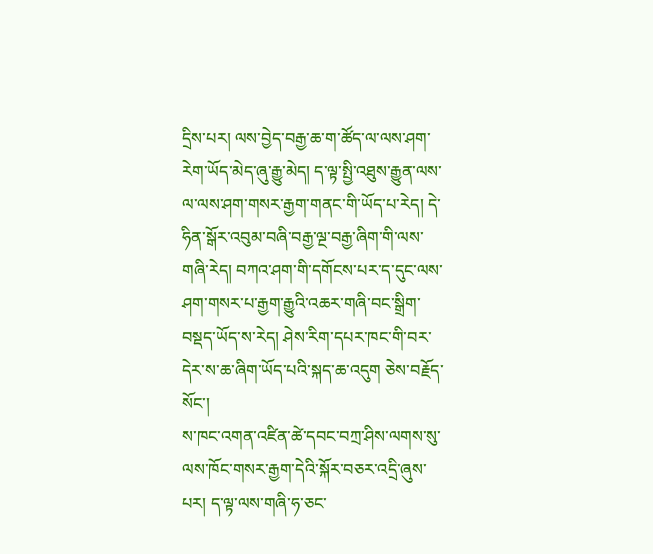དྲིས་པར། ལས་བྱེད་བརྒྱ་ཆ་ག་ཚོད་ལ་ལས་ཤག་རེག་ཡོད་མེད་ཞུ་རྒྱུ་མེད། ད་ལྟ་སྤྱི་འཐུས་རྒྱུན་ལས་ལ་ལས་ཤག་གསར་རྒྱག་གནང་གི་ཡོད་པ་རེད། དེ་ཧིན་སྒོར་འབུམ་བཞི་བརྒྱ་ལྔ་བརྒྱ་ཞིག་གི་ལས་གཞི་རེད། བཀའ་ཤག་གི་དགོངས་པར་ད་དུང་ལས་ཤག་གསར་པ་རྒྱག་རྒྱུའི་འཆར་གཞི་བང་སྒྲིག་བསྡད་ཡོད་ས་རེད། ཤེས་རིག་དཔར་ཁང་གི་བར་དེར་ས་ཆ་ཞིག་ཡོད་པའི་སྐད་ཆ་འདུག ཅེས་བརྗོད་སོང་།
ས་ཁང་འགན་འཛིན་ཚེ་དབང་བཀྲ་ཤིས་ལགས་སུ་ལས་ཁོང་གསར་རྒྱག་དེའི་སྐོར་བཅར་འདྲི་ཞུས་པར། ད་ལྟ་ལས་གཞི་ཧ་ཅང་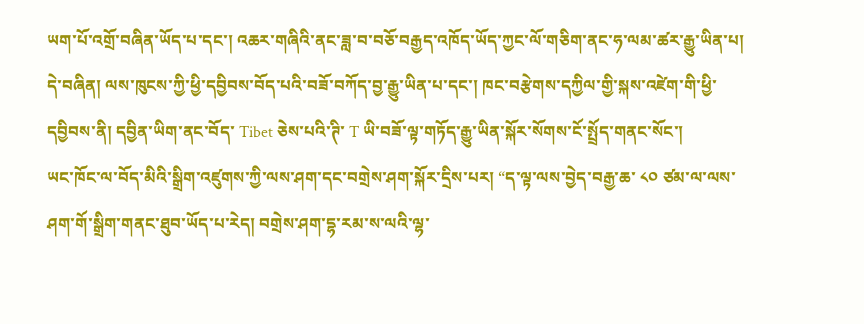ཡག་པོ་འགྲོ་བཞིན་ཡོད་པ་དང་། འཆར་གཞིའི་ནང་ཟླ་བ་བཅོ་བརྒྱད་འཁོད་ཡོད་ཀྱང་ལོ་གཅིག་ནང་ཧ་ལམ་ཚར་རྒྱུ་ཡིན་པ། དེ་བཞིན། ལས་ཁུངས་ཀྱི་ཕྱི་དབྱིབས་བོད་པའི་བཟོ་བཀོད་བྱ་རྒྱུ་ཡིན་པ་དང་། ཁང་བརྩེགས་དཀྱིལ་གྱི་སྐས་འཛེག་གི་ཕྱི་དབྱིབས་ནི། དབྱིན་ཡིག་ནང་བོད་ Tibet ཅེས་པའི་ཊི་ T ཡི་བཟོ་ལྟ་གཏོད་རྒྱུ་ཡིན་སྐོར་སོགས་ངོ་སྤྲོད་གནང་སོང་།
ཡང་ཁོང་ལ་བོད་མིའི་སྒྲིག་འཛུགས་ཀྱི་ལས་ཤག་དང་བགྲེས་ཤག་སྐོར་དྲིས་པར། “ད་ལྟ་ལས་བྱེད་བརྒྱ་ཆ་ ༨༠ ཙམ་ལ་ལས་ཤག་གོ་སྒྲིག་གནང་ཐུབ་ཡོད་པ་རེད། བགྲེས་ཤག་དྷ་རམ་ས་ལའི་ལྷ་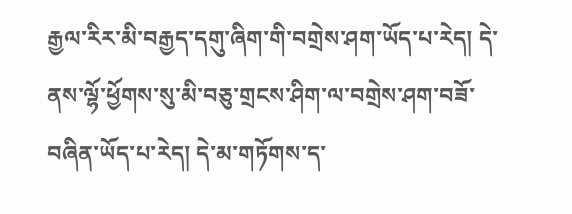རྒྱལ་རིར་མི་བརྒྱད་དགུ་ཞིག་གི་བགྲེས་ཤག་ཡོད་པ་རེད། དེ་ནས་ལྷོ་ཕྱོགས་སུ་མི་བཅུ་གྲངས་ཤིག་ལ་བགྲེས་ཤག་བཟོ་བཞིན་ཡོད་པ་རེད། དེ་མ་གཏོགས་ད་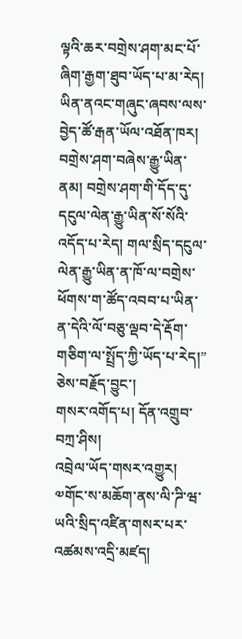ལྟའི་ཆར་བགྲེས་ཤག་མང་པོ་ཞིག་རྒྱག་ཐུབ་ཡོད་པ་མ་རེད། ཡིན་ནའང་གཞུང་ཞབས་ལས་བྱེད་ཚོ་རྒན་ཡོལ་འཐོན་ཁར། བགྲེས་ཤག་བཞེས་རྒྱུ་ཡིན་ནམ། བགྲེས་ཤག་གི་དོད་དུ་དངུལ་ལེན་རྒྱུ་ཡིན་སོ་སོའི་འདོད་པ་རེད། གལ་སྲིད་དངུལ་ལེན་རྒྱུ་ཡིན་ན་ཁོ་ལ་བགྲེས་ཕོགས་ག་ཚོད་འབབ་པ་ཡིན་ན་དེའི་ལོ་བཅུ་ལྡབ་དེ་རྡོག་གཅིག་ལ་སྤྲོད་ཀྱི་ཡོད་པ་རེད།” ཅེས་བརྗོད་བྱུང་།
གསར་འགོད་པ། དོན་འགྲུབ་བཀྲ་ཤིས།
འབྲེལ་ཡོད་གསར་འགྱུར།
༧གོང་ས་མཆོག་ནས་ལི་ཌི་ཝ་ཡའི་སྲིད་འཛིན་གསར་པར་འཚམས་འདྲི་མཛད།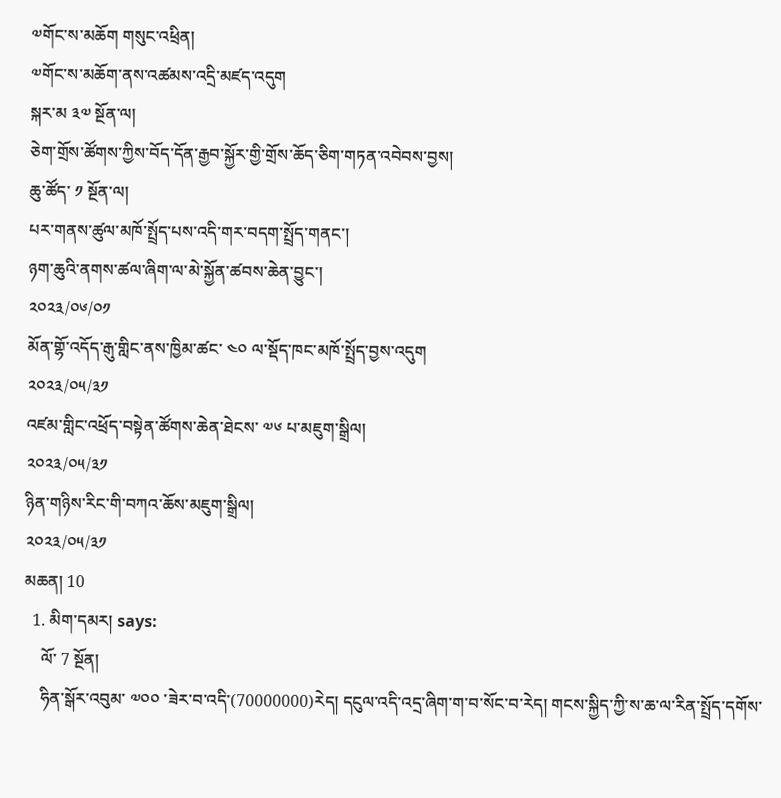༧གོང་ས་མཆོག གསུང་འཕྲིན།
༧གོང་ས་མཆོག་ནས་འཚམས་འདྲི་མཛད་འདུག
སྐར་མ ༣༧ སྔོན་ལ།
ཅེག་གྲོས་ཚོགས་ཀྱིས་བོད་དོན་རྒྱབ་སྐྱོར་གྱི་གྲོས་ཆོད་ཅིག་གཏན་འབེབས་བྱས།
ཆུ་ཚོད་ ༡ སྔོན་ལ།
པར་གནས་ཚུལ་མཁོ་སྤྲོད་པས་འདི་གར་བདག་སྤྲོད་གནང་།
ཉག་ཆུའི་ནགས་ཚལ་ཞིག་ལ་མེ་སྐྱོན་ཚབས་ཆེན་བྱུང་།
༢༠༢༣/༠༦/༠༡
མོན་གྷོ་འདོད་རྒུ་གླིང་ནས་ཁྱིམ་ཚང་ ༤༠ ལ་སྡོད་ཁང་མཁོ་སྤྲོད་བྱས་འདུག
༢༠༢༣/༠༥/༣༡
འཛམ་གླིང་འཕྲོད་བསྟེན་ཚོགས་ཆེན་ཐེངས་ ༧༦ པ་མཇུག་སྒྲིལ།
༢༠༢༣/༠༥/༣༡
ཉིན་གཉིས་རིང་གི་བཀའ་ཆོས་མཇུག་སྒྲིལ།
༢༠༢༣/༠༥/༣༡
མཆན། 10
  1. མིག་དམར། says:
    ལོ་ 7 སྔོན།
    ཧིན་སྒོར་འབུམ་ ༧༠༠ ་ཟེར་བ་འདི་(70000000)རེད། དངུལ་འདི་འདྲ་ཞིག་ག་བ་སོང་བ་རེད། གངས་སྐྱིད་ཀྱི་ས་ཆ་ལ་རིན་སྤྲོད་དགོས་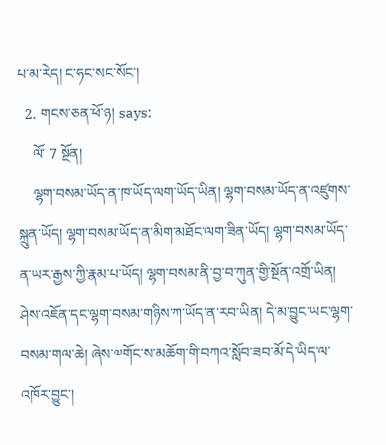པ་མ་རེད། ང་ཧང་སང་སོང་།
  2. གངས་ཅན་ཕོ་ཉ། says:
    ལོ་ 7 སྔོན།
    ལྷག་བསམ་ཡོད་ན་ཁ་ཡོད་ལག་ཡོད་ཡིན། ལྷག་བསམ་ཡོད་ན་འཛུགས་སྐྲུན་ཡོད། ལྷག་བསམ་ཡོད་ན་མིག་མཐོང་ལག་ཟིན་ཡོད། ལྷག་བསམ་ཡོད་ན་ཡར་རྒྱས་ཀྱི་རྣམ་པ་ཡོད། ལྷག་བསམ་ནི་བྱ་བ་ཀུན་གྱི་སྔོན་འགྲོ་ཡིན། ཤེས་འཇོན་དང་ལྷག་བསམ་གཉིས་ཀ་ཡོད་ན་རབ་ཡིན། དེ་མ་བྱུང་ཡང་ལྷག་བསམ་གལ་ཆེ། ཞེས་༧གོང་ས་མཆོག་གི་བཀའ་སློབ་ཟབ་མོ་དེ་ཡིད་ལ་འཁོར་བྱུང་།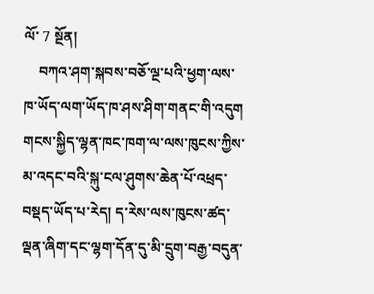ལོ་ 7 སྔོན།
    བཀའ་ཤག་སྐབས་བཅོ་ལྔ་པའི་ཕྱག་ལས་ཁ་ཡོད་ལག་ཡོད་ཁ་ཤས་ཤིག་གནང་གི་འདུག གངས་སྐྱིད་ལྷན་ཁང་ཁག་ལ་ལས་ཁུངས་ཀྱིས་མ་འདང་བའི་སྐུ་ངལ་ཤུགས་ཆེན་པོ་འཕྲད་བསྡད་ཡོད་པ་རེད། ད་རེས་ལས་ཁུངས་ཚད་ལྡན་ཞིག་དང་ལྷག་དོན་དུ་མི་དྲུག་བརྒྱ་བདུན་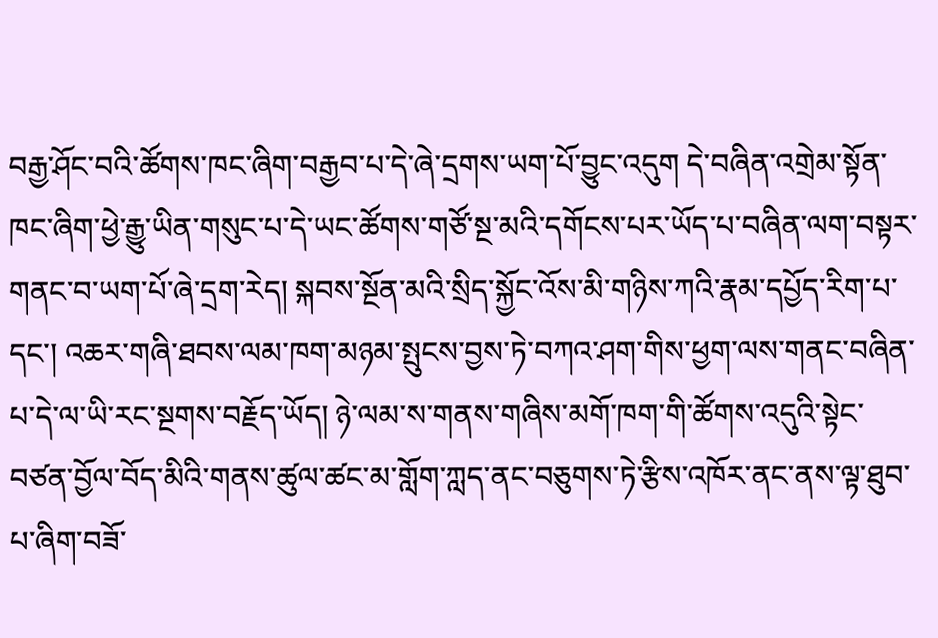བརྒྱ་ཤོང་བའི་ཚོགས་ཁང་ཞིག་བརྒྱབ་པ་དེ་ཞེ་དྲགས་ཡག་པོ་བྱུང་འདུག དེ་བཞིན་འགྲེམ་སྟོན་ཁང་ཞིག་ཕྱེ་རྒྱུ་ཡིན་གསུང་པ་དེ་ཡང་ཚོགས་གཙོ་སྔ་མའི་དགོངས་པར་ཡོད་པ་བཞིན་ལག་བསྟར་གནང་བ་ཡག་པོ་ཞེ་དྲག་རེད། སྐབས་སྔོན་མའི་སྲིད་སྐྱོང་འོས་མི་གཉིས་ཀའི་རྣམ་དཔྱོད་རིག་པ་དང་། འཆར་གཞི་ཐབས་ལམ་ཁག་མཉམ་སྤུངས་བྱས་ཏེ་བཀའ་ཤག་གིས་ཕྱག་ལས་གནང་བཞིན་པ་དེ་ལ་ཡི་རང་སྔགས་བརྗོད་ཡོད། ཉེ་ལམ་ས་གནས་གཞིས་མགོ་ཁག་གི་ཚོགས་འདུའི་སྟེང་བཙན་བྱོལ་བོད་མིའི་གནས་ཚུལ་ཚང་མ་གློག་ཀླད་ནང་བཅུགས་ཏེ་རྩིས་འཁོར་ནང་ནས་ལྟ་ཐུབ་པ་ཞིག་བཟོ་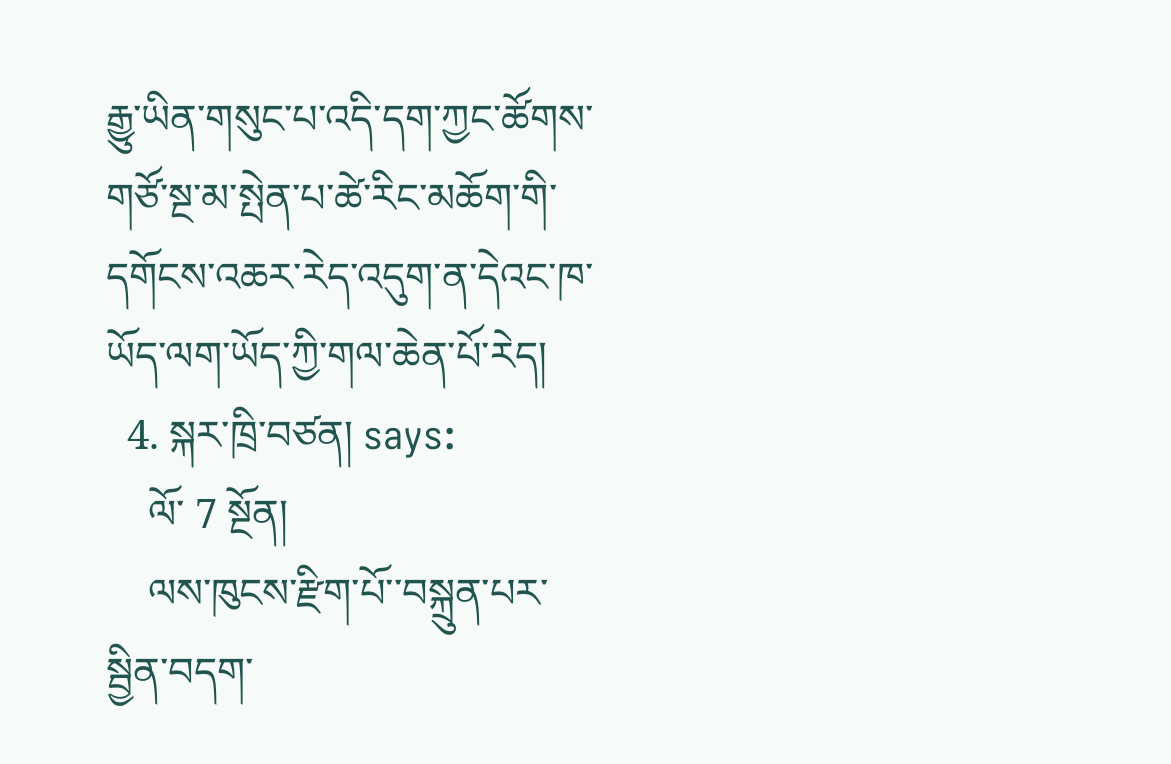རྒྱུ་ཡིན་གསུང་པ་འདི་དག་ཀྱང་ཚོགས་གཙོ་སྔ་མ་སྤེན་པ་ཚེ་རིང་མཆོག་གི་དགོངས་འཆར་རེད་འདུག་ན་དེའང་ཁ་ཡོད་ལག་ཡོད་ཀྱི་གལ་ཆེན་པོ་རེད།
  4. སྐར་ཁྲི་བཙན། says:
    ལོ་ 7 སྔོན།
    ལས་ཁུངས་རྫིག་པོ་་བསྐྲུན་པར་སྦྱིན་བདག་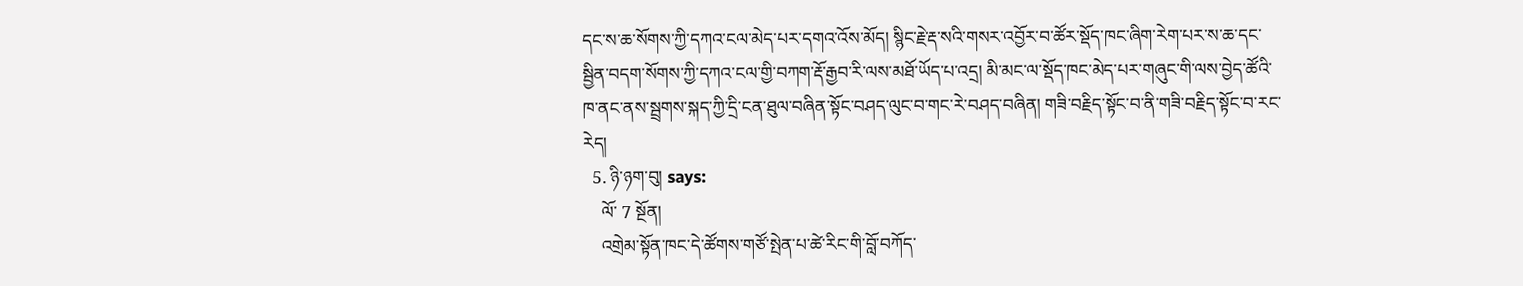དང་ས་ཆ་སོགས་ཀྱི་དཀའ་ངལ་མེད་པར་དགའ་འོས་མོད། སྙིང་རྗེ་རྡ་སའི་གསར་འབྱོར་བ་ཚོར་སྡོད་ཁང་ཞིག་རེག་པར་ས་ཆ་དང་སྦྱིན་བདག་སོགས་ཀྱི་དཀའ་ངལ་གྱི་བཀག་རྡོ་རྒྱབ་རི་ལས་མཐོ་ཡོད་པ་འདྲ། མི་མང་ལ་སྡོད་ཁང་མེད་པར་གཞུང་གི་ལས་བྱེད་ཚོའི་ཁ་ནང་ནས་སྦྲགས་སྐད་ཀྱི་དྲི་ངན་ཐུལ་བཞིན་སྟོང་བཤད་ལུང་བ་གང་རེ་བཤད་བཞིན། གཟི་བརྗིད་སྟོང་བ་ནི་གཟི་བརྗིད་སྟོང་བ་རང་རེད།
  5. ཉི་ཉག་བུ། says:
    ལོ་ 7 སྔོན།
    འགྲེམ་སྟོན་ཁང་དེ་ཚོགས་གཙོ་སྤེན་པ་ཚེ་རིང་གི་བློ་བཀོད་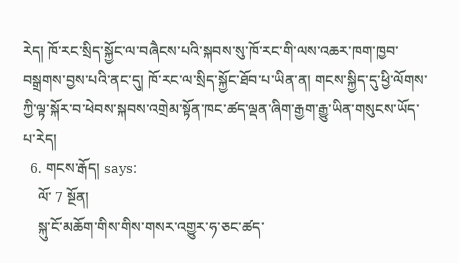རེད། ཁོ་རང་སྲིད་སྐྱོང་ལ་བཞཻངས་པའི་སྐབས་སུ་ཁོ་རང་གི་ལས་འཆར་ཁག་ཁྱབ་བསྒྲགས་བྱས་པའི་ནང་དུ། ཁོ་རང་ལ་སྲིད་སྐྱོང་ཐོབ་པ་ཡིན་ན། གངས་སྐྱིད་དུ་ཕྱི་ལོགས་ཀྱི་ལྟ་སྐོར་བ་ཕེབས་སྐབས་འགྲེམ་སྟོན་ཁང་ཚད་ལྡན་ཞིག་རྒྱག་རྒྱུ་ཡིན་གསུངས་ཡོད་པ་རེད།
  6. གངས་རྒོད། says:
    ལོ་ 7 སྔོན།
    སྐུ་ངོ་མཆོག་གིས་གིས་གསར་འགྱུར་ཧ་ཅང་ཚད་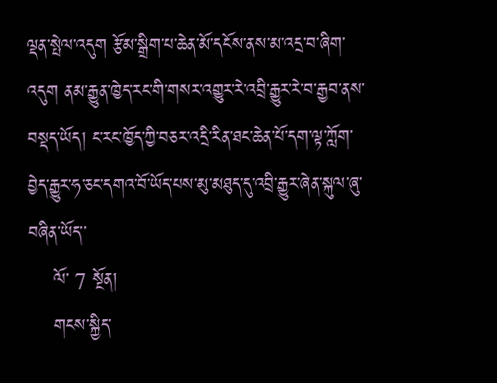ལྡན་སྤེལ་འདུག རྩོམ་སྒྲིག་པ་ཆེན་མོ་དངོས་ནས་མ་འདྲ་བ་ཞིག་འདུག ནམ་རྒྱུན་ཁྱེད་རང་གི་གསར་འགྱུར་རེ་འབྲི་རྒྱུར་རེ་བ་རྒྱབ་ནས་བསྡད་ཡོད། ང་རང་ཁྱོད་ཀྱི་བཅར་འདྲི་རིན་ཐང་ཆེན་པོ་དག་ལྟ་ཀློག་བྱེད་རྒྱུར་ཧ་ཅང་དགའ་བོ་ཡོད་པས་མུ་མཐུད་དུ་འབྲི་རྒྱུར་ཞེན་སྐུལ་ཞུ་བཞིན་ཡོད་་
    ལོ་ 7 སྔོན།
    གངས་སྐྱིད་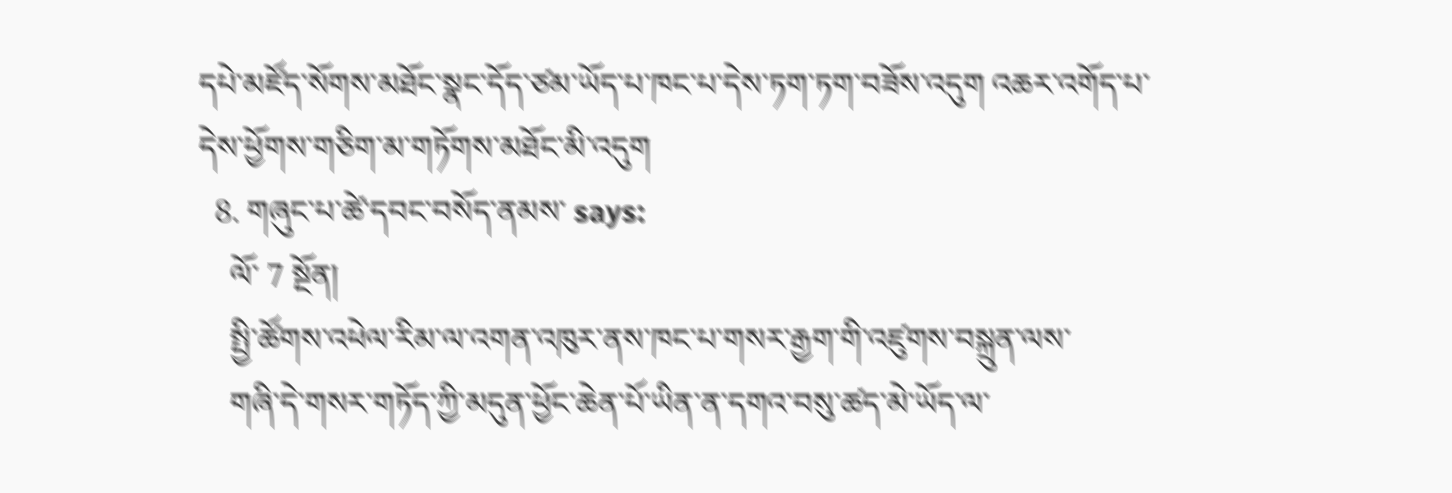དཔེ་མཛོད་སོགས་མཐོང་སྣང་དོད་ཙམ་ཡོད་པ་ཁང་པ་དེས་ཏག་ཏག་བཟོས་འདུག འཆར་འགོད་པ་དེས་ཕྱོགས་གཅིག་མ་གཏོགས་མཐོང་མི་འདུག
  8. གཞུང་པ་ཚེ་དབང་བསོད་ནམས་ says:
    ལོ་ 7 སྔོན།
    སྤྱི་ཚོགས་འཕེལ་རིམ་ལ་འགན་འཁུར་ནས་ཁང་པ་གསར་རྒྱག་གི་འཛུགས་བསྐྲུན་ལས་
    གཞི་དེ་གསར་གཏོད་ཀྱི་མདུན་ཕྱོང་ཆེན་པོ་ཡིན་ན་དགའ་བསུ་ཚད་མེ་ཡོད་ལ་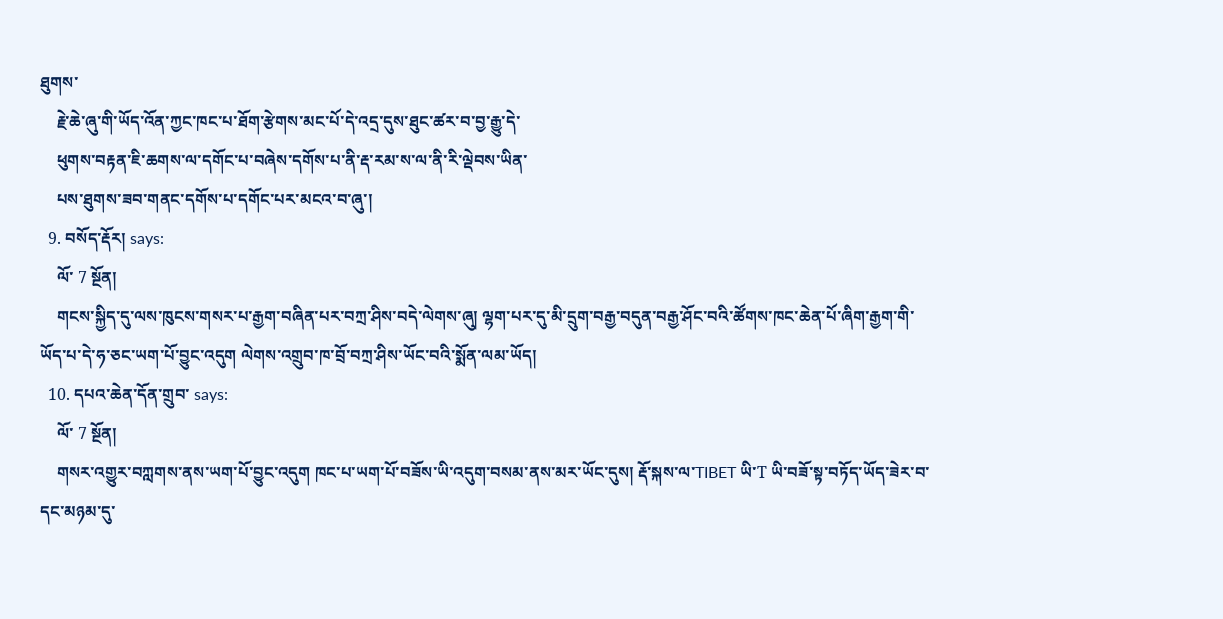ཐུགས་
    རྗེ་ཆེ་ཞུ་གི་ཡོད་འོན་ཀྱང་ཁང་པ་ཐོག་རྩེགས་མང་པོ་དེ་འདྲ་དུས་ཐུང་ཚར་བ་བྱ་རྒྱུ་དེ་
    ཕུགས་བརྟན་ཇི་ཆགས་ལ་དགོང་པ་བཞེས་དགོས་པ་ནི་རྡ་རམ་ས་ལ་ནི་རི་ལྡེབས་ཡིན་
    པས་ཐུགས་ཟབ་གནང་དགོས་པ་དགོང་པར་མངའ་བ་ཞུ་།
  9. བསོད་རྡོར། says:
    ལོ་ 7 སྔོན།
    གངས་སྐྱིད་དུ་ལས་ཁུངས་གསར་པ་རྒྱག་བཞིན་པར་བཀྲ་ཤིས་བདེ་ལེགས་ཞུ། ལྷག་པར་དུ་མི་དྲུག་བརྒྱ་བདུན་བརྒྱ་ཤོང་བའི་ཚོགས་ཁང་ཆེན་པོ་ཞིག་རྒྱག་གི་ཡོད་པ་དེ་ཧ་ཅང་ཡག་པོ་བྱུང་འདུག ལེགས་འགྲུབ་ཁ་བྲོ་བཀྲ་ཤིས་ཡོང་བའི་སྨོན་ལམ་ཡོད།
  10. དཔའ་ཆེན་དོན་གྲུབ་ says:
    ལོ་ 7 སྔོན།
    གསར་འགྱུར་བཀླགས་ནས་ཡག་པོ་བྱུང་འདུག ཁང་པ་ཡག་པོ་བཟོས་ཡི་འདུག་བསམ་ནས་མར་ཡོང་དུས། རྡོ་སྐས་ལ་TIBET ཡི་T ཡི་བཟོ་སྟ་བཏོད་ཡོད་ཟེར་བ་དང་མཉམ་དུ་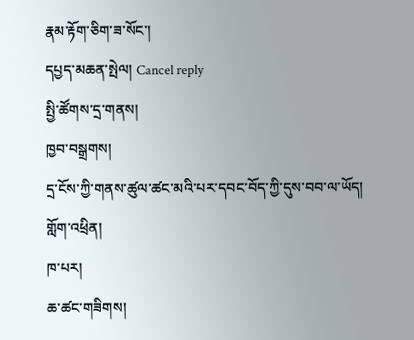རྣམ་རྟོག་ཅིག་ཟ་སོང་།
དཔྱད་མཆན་སྤེལ། Cancel reply
སྤྱི་ཚོགས་དྲ་གནས།
ཁྱབ་བསྒྲགས།
དྲ་ངོས་ཀྱི་གནས་ཚུལ་ཚང་མའི་པར་དབང་བོད་ཀྱི་དུས་བབ་ལ་ཡོད།
གློག་འཕྲིན།
ཁ་པར།
ཆ་ཚང་གཟིགས།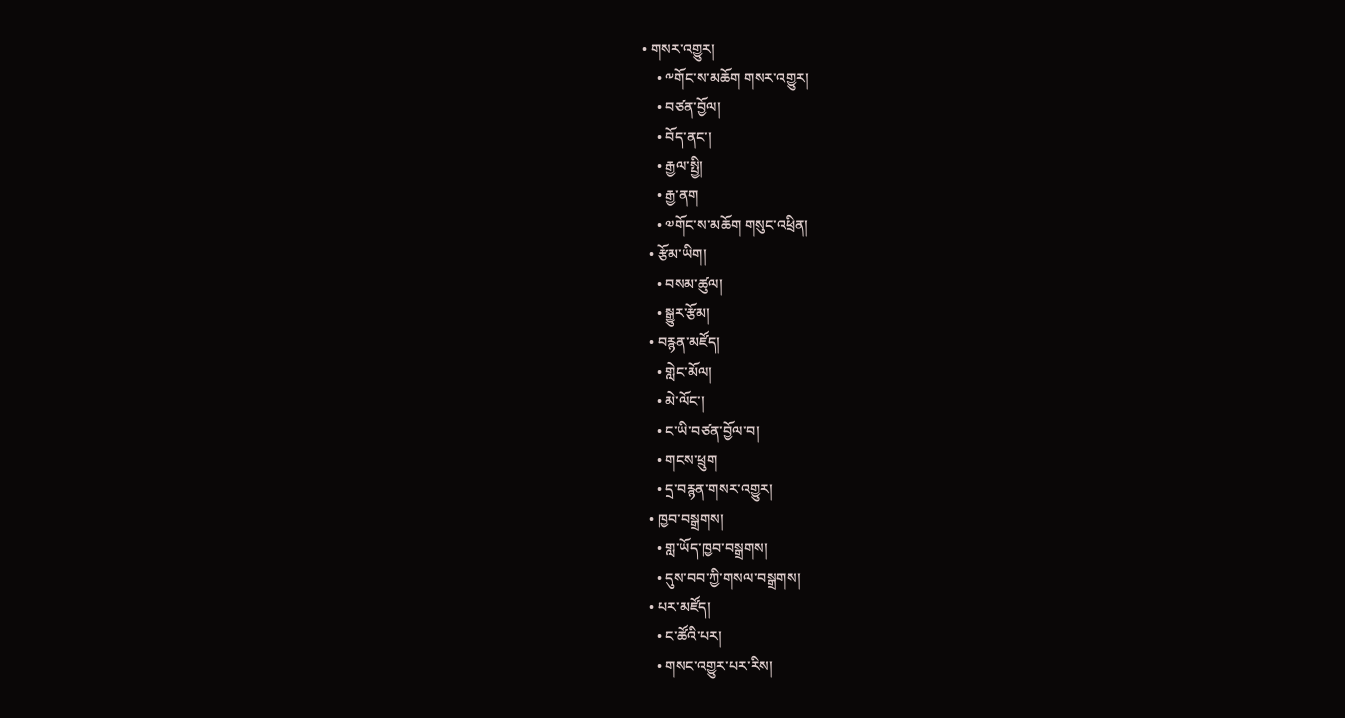• གསར་འགྱུར།
    • ༸གོང་ས་མཆོག གསར་འགྱུར།
    • བཙན་བྱོལ།
    • བོད་ནང་།
    • རྒྱལ་སྤྱི།
    • རྒྱ་ནག
    • ༧གོང་ས་མཆོག གསུང་འཕྲིན།
  • རྩོམ་ཡིག།
    • བསམ་ཚུལ།
    • སྒྱུར་རྩོམ།
  • བརྙན་མཛོད།
    • གླེང་མོལ།
    • མེ་ལོང་།
    • ང་ཡི་བཙན་བྱོལ་བ།
    • གངས་ཕྲུག
    • དྲ་བརྙན་གསར་འགྱུར།
  • ཁྱབ་བསྒྲགས།
    • གླ་ཡོད་ཁྱབ་བསྒྲགས།
    • དུས་བབ་ཀྱི་གསལ་བསྒྲགས།
  • པར་མཛོད།
    • ང་ཚོའི་པར།
    • གསང་འགྱུར་པར་རིས།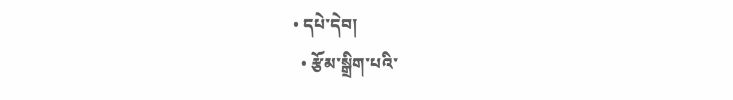• དཔེ་དེབ།
  • རྩོམ་སྒྲིག་པའི་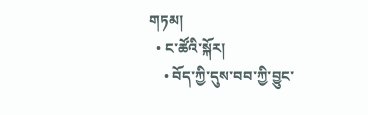གཏམ།
  • ང་ཚོའི་སྐོར།
    • བོད་ཀྱི་དུས་བབ་ཀྱི་བྱུང་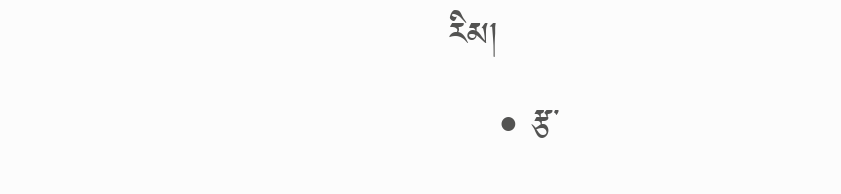རིམ།
    • རྩ་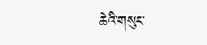ཆེའི་གསུང་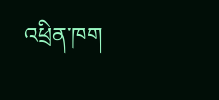འཕྲིན་ཁག